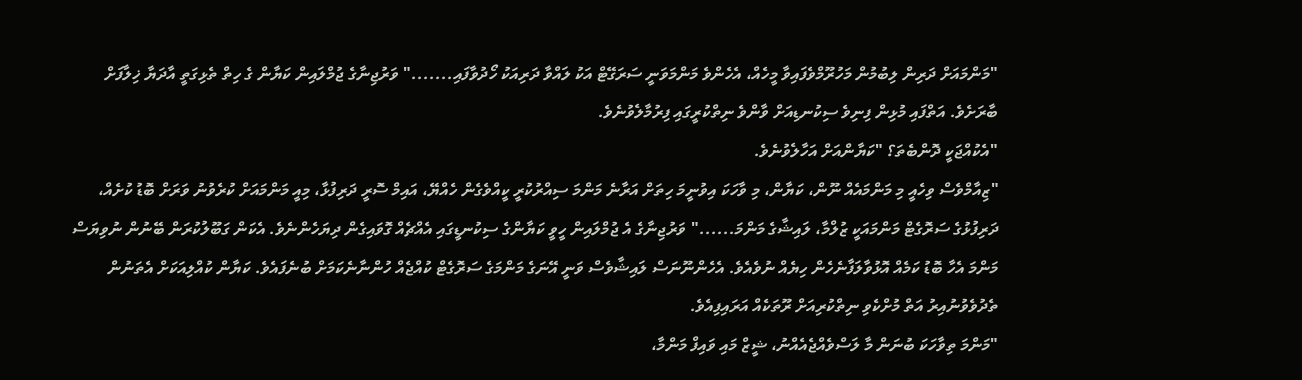"މަންމައަށް ދަރިން ލިބުމުން މަހުރޫމްވެފައިވާ މީހެއް، އެހެންވެ މަންމަވަނީ ސަރަގޭޓް އަކު ލައްވާ ދަރިއަކު ހޯދުވާފައި......." ވަރުޖިނާގެ ޖުމްލައިން ކަޔާން ގެ ހިތް ތެޅިގަތީ އާދަޔާ ޚިލާފަށް ބާރަށެވެ. އަތްފައި މުޅިން ފިނިވެ ސިކުނޑިއަށް ވާންވެ ނިތްކުރީގައި ފިރުމާލެވުނެވެ.
"އެކުއްޖަކީ ދޮންބެތަ؟ "ކަޔާންއަށް އަހާލެވުނެވެ.
"ޒިއާމްވެސް ވިހެއީ މި މަންމައެއް ނޫން، ކަޔާން، މި ވާހަކަ އިވުނީމަ ހިތަށް އަރާނެ މަންމަ ސިއްރުކުރީ ކީއްވެގެން ހެއްޔޭ، އައިމް ސޮރީ ދަރިފުޅާ، މިއީ މަންމައަށް ކުރެވުނު ވަރަށް ބޮޑު ކުށެއް، ދަރިފުޅުގެ ސަރޮގެޓް މަންމައަކީ ޒުލްމާ، ލައިޝާގެ މަންމަ......" ވަރުޖިނާގެ އެ ޖުމްލައިން ހީވީ ކަޔާންގެ ސިކުނޑީގައި އެއްޗެއް ގޮވައިގެން ދިޔަހެންނެވެ. އެކަން ގަބޫލުކުރަން ބޭނުން ނުވިޔަސް މަންމަ އެހާ ބޮޑު ކަމެއް އޮޅުވާލަފާނެހެން ހިޔެއް ނުވެއެވެ. އެހެންނޫނަސް ލައިޝާވެސް ވަނީ އޭނަގެ މަންމަގެ ސަރޮގެޓް ކުއްޖެއް ހުންނާނެކަމަށް ބުނެފައެވެ. ކަޔާން ކުއްލިއަކަށް އެތަނުން ތެދުވެވުނުއިރު އަތް މުށްކެވި ނިތްކުރިއަށް ރޫތަކެއް އަރައިފިއެވެ.
"މަންމަ ތިވާހަކަ ބުނަން މާ ލަސްވެއްޖެއެއްނު، ޝީޒް މައި ވައިފް މަންމާ،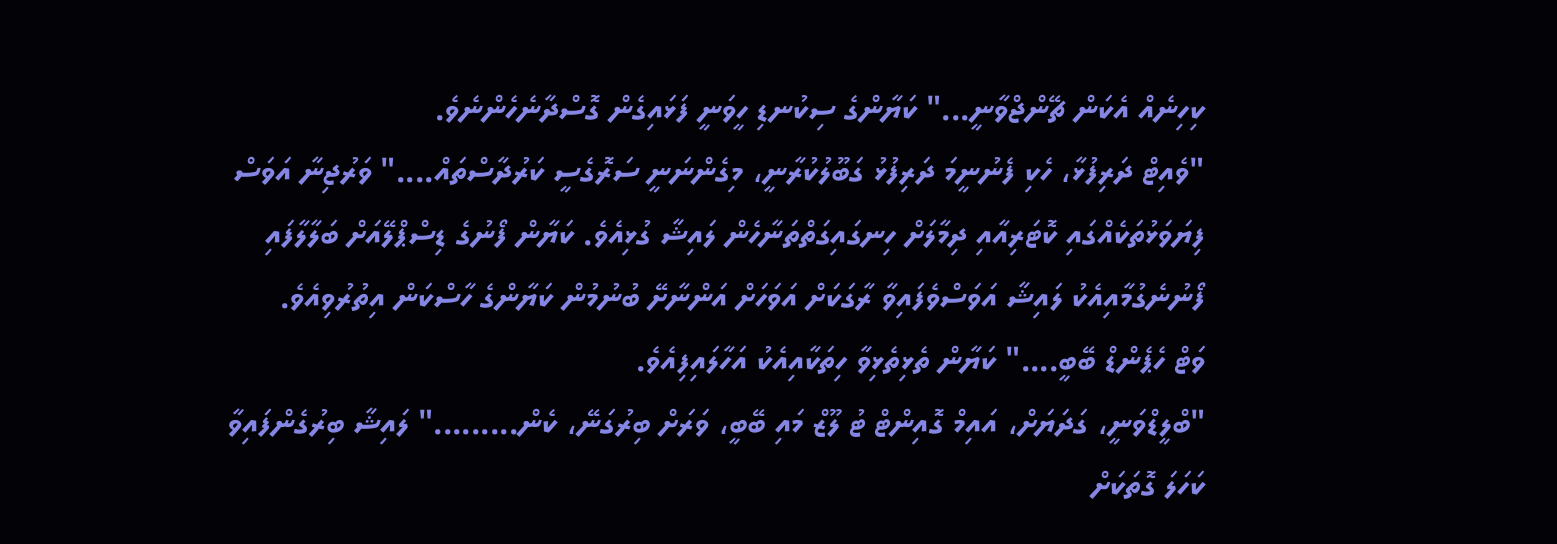ކިހިނެއް އެކަން ޗޭންޖްވާނީ..." ކަޔާންގެ ސިކުނޑި ހީވަނީ ފަޅައިގެން ގޮސްދާނެހެންނެވެ.
"ވެއިޓް ދަރިފުޅާ، ހެކި ފެނުނީމަ ދަރިފުޅު ގަބޫލުކުރާނީ، މިގެންނަނީ ސަރޮގެސީ ކަރުދާސްތައް...." ވަރުޖިނާ އަވަސް ފިޔަވަޅުތަކެއްގައި ކޮޓަރިއާއި ދިމާލަށް ހިނގައިގަތްތަނާހެން ލައިޝާ ގުޅިއެވެ. ކަޔާން ފޯނުގެ ޑިސްޕްލޭއަށް ބަލާލާފައި ފޯނުނެގުމާއިއެކު ލައިޝާ އަވަސްވެފައިވާ ރާގަކަށް އަވަހަށް އަންނާށޭ ބުނުމުން ކަޔާންގެ ހާސްކަން އިތުރުވިއެވެ.
ވަޓް ހެޕެންޑް ބޭބީ...." ކަޔާން ތެޅިތެޅިވާ ހިތަކާއިއެކު އަހާލައިފިއެވެ.
"ބްލީޑްވަނީ، ގަދަޔަށް، އައިމް ގޮއިންޓް ޓު ލޫޒް މައި ބޭބީ، ވަރަށް ބިރުގަނޭ، ކެން........." ލައިޝާ ބިރުގެންފައިވާ ކަހަލަ ގޮތަކަށް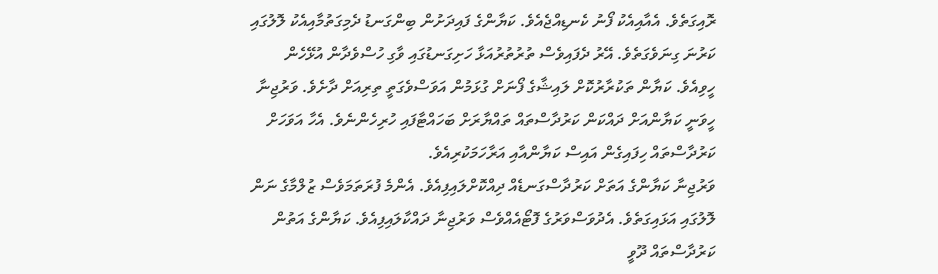ރޮއިގަތެވެ. އެއާއިއެކު ފޯނު ކެނޑިއްޖެއެވެ. ކަޔާންގެ ފައިދަށުން ބިންގަނޑު ދެމިގަތުމާއިއެކު ލޮލުގައި ކަރުނަ ގިނަވެގަތެވެ. އޭރު ދެފައިވެސް ތުރުތުރުއަޅާ ހަށިގަނޑުގައި ވާގި ހުސްވެދާން އުޅޭހެން ހީވިއެވެ. ކަޔާން ތަކުރާރުކޮށް ލައިޝާގެ ފޯނަށް ގުޅަމުން އަވަސްވެގަތީ ތިރިއަށް ދާށެވެ. ވަރުޖިނާ ހީވަނީ ކަޔާންއަށް ދައްކަން ކަރުދާސްތައް ތައްޔާރަށް ބަހައްޓާފައި ހުރިހެންނެވެ. އެހާ އަވަހަށް ކަރުދާސްތައް ހިފައިގެން އައިސް ކަޔާންއާއި އަރާހަމަކުރިއެވެ.
ވަރުޖިނާ ކަޔާންގެ އަތަށް ކަރުދާސްގަނޑެއް ދިއްކޮށްލައިފިއެވެ. އެންމެ ފުރަތަމަވެސް ޒުލްމާގެ ނަން ލޮލުގައި އަޅައިގަތެވެ. އެދުވަސްވަރުގެ ފޮޓޯއެއްވެސް ވަރުޖިނާ ދައްކާލައިފިއެވެ. ކަޔާންގެ އަތުން ކަރުދާސްތައް ދޫވީ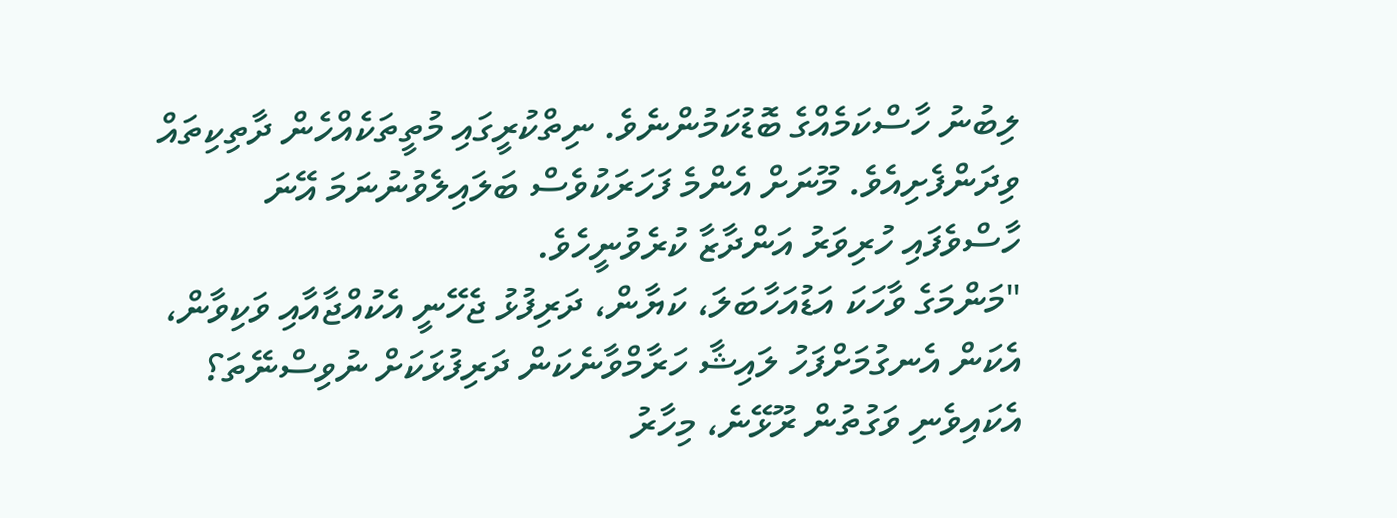ލިބުނު ހާސްކަމެއްގެ ބޮޑުކަމުންނެވެ. ނިތްކުރީގައި މުތީތަކެއްހެން ދާތިކިތައް ވިދަންފެށިއެވެ. މޫނަށް އެންމެ ފަހަރަކުވެސް ބަލައިލެވުނުނަމަ އޭނަ ހާސްވެފައި ހުރިވަރު އަންދާޒާ ކުރެވުނީހެވެ.
"މަންމަގެ ވާހަކަ އަޑުއަހާބަލަ، ކަޔާން، ދަރިފުޅު ޖެހޭނީ އެކުއްޖާއާއި ވަކިވާން، އެކަން އެނގުމަށްފަހު ލައިޝާ ހަރާމްވާނެކަން ދަރިފުޅަކަށް ނުވިސްނޭތަ؟ އެކައިވެނި ވަގުތުން ރޫޅޭނެ، މިހާރު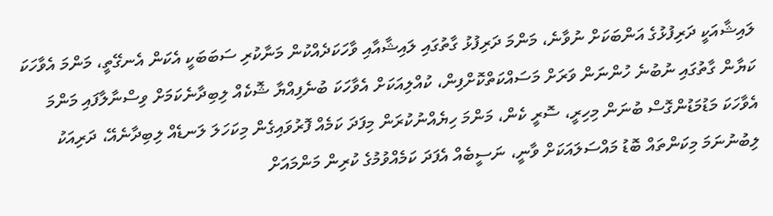ލައިޝާއަކީ ދަރިފުޅުގެ އަންބަކަށް ނުވާނެ، މަންމަ ދަރިފުޅު ގާތުގައި ލައިޝާއާއި ވާހަކަދެއްކުން މަނާކުރި ސަބަބަކީ އެކަން އެނގޭތީ، މަންމަ އެވާހަކަ ކަޔާން ގާތުގައި ނުބުނެ ހުންނަން ވަރަށް މަސައްކަތްކޮށްފިން، ކުއްލިއަކަށް އެވާހަކަ ބުނެފިއްޔާ ޝޮކެއް ލިބިދާނެކަމަށް ވިސްނާލާފައި މަންމަ އެވާހަކަ މަޑުމަޑުންގޮސް ބުނަން މިހިރީ، ސޮރީ ކެން، މަންމަ ހިޔެއްނުކުރަން މިފަދަ ކަމެއް ފޮރުވައިގެން މިކަހަލަ ލަނޑެއް ލިބިދާނެއޭ، ދަރިއަކު ލިބުނުނަމަ މިކަންތައް ބޮޑު މައްސަލައަކަށް ވާނީ، ނަސީބެއް އެފަދަ ކަމެއްވުމުގެ ކުރިން މަންމައަށް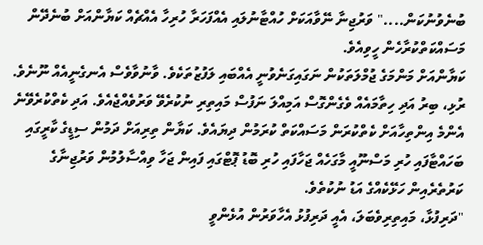ބުނެވުނުކަން...." ވަރުޖިނާ ނޭވާއަކަށް ހުއްޓާނުލައި އެއްފަހަރާ ހުރިހާ އެއްޗެއް ކަޔާންއަށް ބުނެދޭން މަސައްކަތްކުރާހެން ހީވިއެވެ.
ކަޔާންއަށް މަންމަގެ ޖުމްލަތަކުން ނަގައިގަނެވުނީ އެއްބައި ލަފުޒުތަކެވެ. ވާނުވާވެސް އެނގެނީއެއް ނޫނެވެ. ރުޅި، ބިރު އަދި ހިތާމައެއް ވެގެންގޮސް އަމިއްލަ ނަފުސް މައިތިރި ނުކުރެވޭ ވަރުވެއްޖެއެވެ. އަދި ކެތްކުރެވޭނެ އެންމެ އިންތިހާއަށް ކެތްކުރަން މަސައްކަތް ކުރަމުން ދިޔައެވެ. ކަޔާން ތިރިއަށް ދަމުން ސިޑީގެ ކާރީގައި ބަހައްޓާފައި ހުރި މަސްނޫއީ މާގަހެއް ޖަހާފައި ހުރި ބޮޑު ޕޮޓްގައި ފައިން ޖަހާ ވިއްސާލުމުން ވަރުޖިނާގެ ކަރުތެރެއިން ހަޅޭކެއްގެ އަޑު ނުކުތެވެ.
"ދަރިފުޅާ، މައިތިރިވެބަލަ، އެއީ ދަރިފުޅު އެހާވަރުން އުޅެންވީ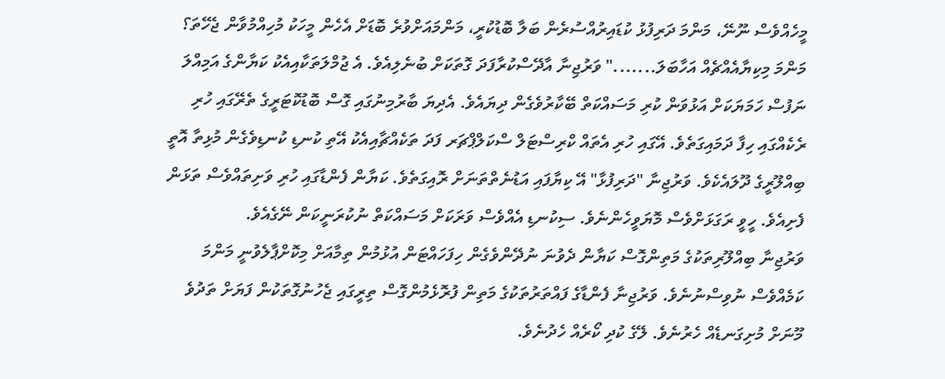މީހެއްވެސް ނޫނޭ، މަންމަ ދަރިފުޅު ކުޑައިރުއްސުރެން ބަލާ ބޮޑުކުރީ، މަންމައަށްވުރެ ބޮޑަށް އެހެން މީހަކު މުހިއްމުވާން ޖެހޭތަ؟ މަންމަ މިކިޔާއެއްޗެއް އަހާބަލަ......." ވަރުޖިނާ އާދޭސްކުރާފަދަ ގޮތަކަށް ބުނެލިއެވެ. އެ ޖުމްލަތަކާއިއެކު ކަޔާންގެ އަމިއްލަ ނަފުސް ހަމަޔަކަށް އަޅުވަން ކުރި މަސައްކަތް ބޭކާރުވެގެން ދިޔައެވެ. އެދިޔަ ބާރުމިނުގައި ގޮސް ބޮޑުކޮޓަރީގެ ތެރޭގައި ހުރި ރެކެއްގައި ހިފާ ދަމައިގަތެވެ. އޭގައި ހުރި އެތައް ކްރިސްޓަލް ސްކަލްޕްޗަރ ފަދަ ތަކެއްޗާއިއެކު އޭތި ކުނޑި ކުނޑިވެގެން މުޅިތާ އޮތީ ބިއްލޫރީގެ ދޫލައެކެވެ. ވަރުޖިނާ "ދަރިފުޅާ" އޭ ކިޔާފައި އަޑުނެތްތަނަށް ރޮއިގަތެވެ. ކަޔާން ފެންޑާގައި ހުރި ވަށިތައްވެސް ތަޅަން ފެށިއެވެ. ހީވީ ރަގަޅަށްވެސް މޮޔަވީހެންނެވެ. ސިކުނޑި އެއްވެސް ވަރަކަށް މަސައްކަތް ނުކުރަނީކަން ނޭގެއެވެ.
ވަރުޖިނާ ބިއްލޫރިތަކުގެ މަތިންގޮސް ކަޔާން ދެވުނަ ނުދޭންވެގެން ހިފަހައްޓަން އުޅުމުން ތިމާއަށް މިކޮށްޕާލެވުނީ މަންމަ ކަމެއްވެސް ނުވިސްނުނެވެ. ވަރުޖިނާ ފެންޑާގެ ފައްތަރުތަކުގެ މަތިން ފުރޮޅެމުންގޮސް ތިރީގައި ޖެހުނުގޮތަކުން ފަޔަށް ތަދުވެ މޫނަށް މުށިގަނޑެއް ހެރުނެވެ. ލޭގެ ކުދި ކޯރެއް ހެދުނެވެ.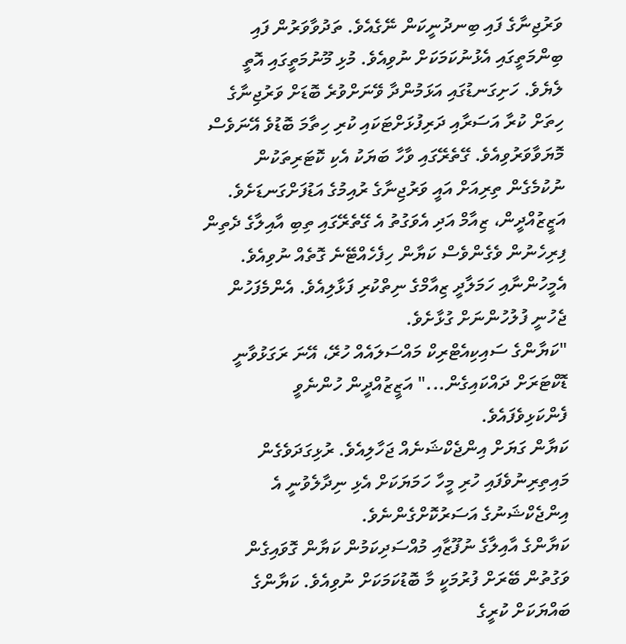ވަރުޖިނާގެ ފައި ބިނދުނީކަން ނޭގެއެވެ. ތަދުވާވަރުން ފައި ބިންމަތީގައި އެޅުނުކަމަކަށް ނުވިއެވެ. މުޅި މޫނުމަތީގައި އޮތީ ލެޔެވެ. ހަށިގަނޑުގައި އަޅަމުންދާ ވޭނަށްވުރެ ބޮޑަށް ވަރުޖިނާގެ ހިތަށް ކުރާ އަސަރާއި ދަރިފުޅަށްޓަކައި ކުރި ހިތާމަ ބޮޑުވެ އޭނަވެސް މޮޔަވާވަރުވިއެވެ. ގޭތެރޭގައި ވާހާ ބަޔަކު އެކި ކޮޓަރިތަކުން ނުކުމެގެން ތިރިއަށް އައީ ވަރުޖިނާގެ ރުއިމުގެ އަޑުފަށްގަނޑަށެވެ.
އަޒީޒުއްދީން، ޒިއާމް އަދި އެވަގުތު އެ ގޭތެރޭގައި ތިބި އާއިލާގެ ދެތިން ފިރިހެނުން ވެގެންވެސް ކަޔާން ހިފެހެއްޓޭނެ ގޮތެއް ނުވިއެވެ. އެމީހުންނާއި ހަމަލާދީ ޒިއާމްގެ ނިތްކުރި ފަޅާލިއެވެ. އެންމެފަހުން ޖެހުނީ ފުލުހުންނަށް ގުޅާށެވެ.
"ކަޔާންގެ ސައިކިއެޓްރިކް މައްސަލައެއް ހުރޭ، އޭނަ ރަގަޅުވާނީ ޑޮކްޓަރަށް ދައްކައިގެން..." އަޒީޒުއްދީން ހުންނެވީ ފެންކަޅިވެފައެވެ.
ކަޔާން ގަޔަށް އިންޖެކްޝަނެއް ޖަހާލިއެވެ. ރުޅިގަދަވެގެން މައިތިރިނުވެފައި ހުރި މީހާ ހަމަޔަކަށް އެޅި ނިދާލެވުނީ އެ އިންޖެކްޝަނުގެ އަސަރުކޮށްގެންނެވެ.
ކަޔާންގެ އާއިލާގެ ނުފޫޒާއި މުއްސަދިކަމުން ކަޔާން ގޮވައިގެން ވަގުތުން ބޭރަށް ފުރުމަކީ މާ ބޮޑުކަމަކަށް ނުވިއެވެ. ކަޔާންގެ ބައްޔަކަށް ކުރީގެ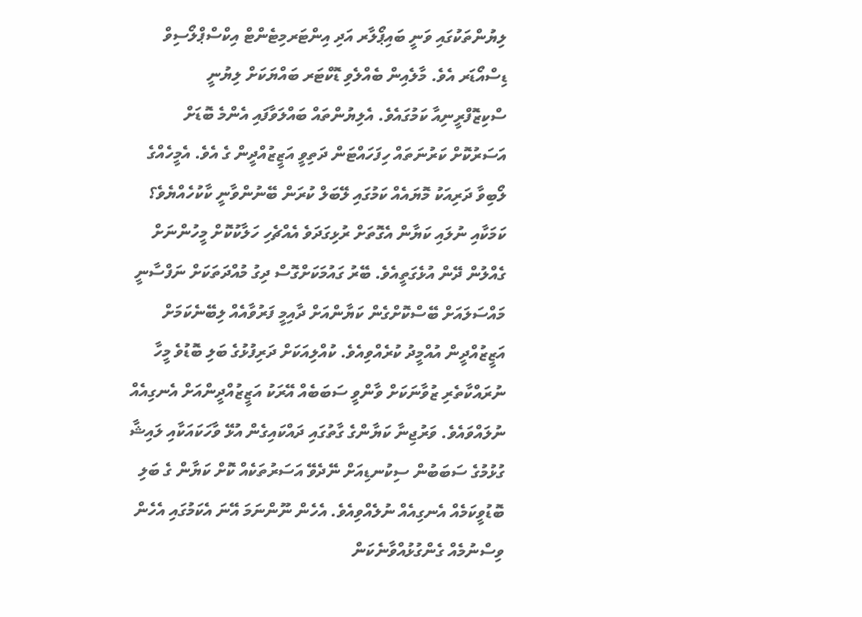ލިޔުންތަކުގައި ވަނީ ބައިޕޯލާރ އަދި އިންޓަރމިޓެންޓް އިކްސްޕްލޯސިވް ޑިސްއޯޑަރ އެވެ. މާލެއިން ބެއްލެވި ޑޮކްޓަރ ބައްޔަކަށް ލިޔުނީ ސްކިޒޮފްރީނިއާ ކަމުގައެވެ. އެލިޔުންތައް ބައްލަވާފައި އެންމެ ބޮޑަށް އަސަރުކޮށް ކަރުނަތައް ހިފަހައްޓަން ދަތިވީ އަޒީޒުއްދީން ގެ އެވެ. އެމީހެއްގެ ލޯބިވާ ދަރިއަކު މޮޔައެއް ކަމުގައި ލޭބަލް ކުރަން ބޭނުންވާނީ ކާކުހެއްޔެވެ؟ ކަމަކާއި ނުލައި ކަޔާން އެގޮތަށް ރުޅިގަދަވެ އެއްޗެހި ހަލާކުކޮށް މީހުންނަށް ގެއްލުން ދޭން އުޅެގަތީއެވެ. ބޭރު ގައުމަކަށްގޮސް ދިގު މުއްދަތަކަށް ނަފްސާނީ މައްސަލައަށް ބޭސްކޮށްގެން ކަޔާންއަށް ދާއިމީ ފަރުވާއެއް ލިބޭނެކަމަށް އަޒީޒުއްދީން އުއްމީދު ކުރެއްވިއެވެ. ކުއްލިއަކަށް ދަރިފުޅުގެ ބަލި ބޮޑުވެ މީހާ ނުރައްކާތެރި ޒުވާނަކަށް ވާންވީ ސަބަބެއް އޭރަކު އަޒީޒުއްދީންއަށް އެނގިއެއް ނުލައްވައެވެ. ވަރުޖިނާ ކަޔާންގެ ގާތުގައި ދައްކައިގެން އުޅޭ ވާހަކައަކާއި ލައިޝާ ގުޅުމުގެ ސަބަބުން ސިކުނޑިއަށް ނޭދެވޭ އަސަރުތަކެއް ކޮށް ކަޔާން ގެ ބަލި ބޮޑުވީކަމެއް އެނގިއެއް ނުލެއްވިއެވެ. އެހެން ނޫންނަމަ އޭނަ އެކަމުގައި އެހެން ވިސްނުމެއް ގެންގުޅުއްވާނެކަން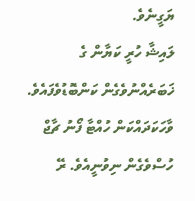ޔަގީނެވެ.
ލައިޝާ ހުރީ ކަޔާން ގެ ޚަބަރެއްނުވެގެން ކަންބޮޑުވެފައެވެ. ވާހަކަދައްކަން ހުއްޓާ ފޯނު ޗާޖް ހުސްވެގެން ނިވުނީއެވެ. ރޭ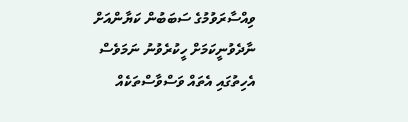ވިއްސާރަވުމުގެ ސަބަބުން ކަޔާންއަށް ނާދެވުނީކަމަށް ހީކުރެވުނު ނަމަވެސް އެހިތުގައި އެތައް ވަސްވާސްތަކެއް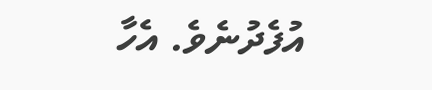އުފެދުނެވެ. އެހާ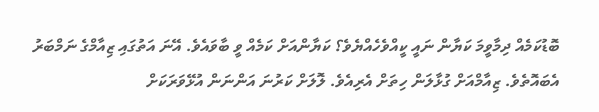ބޮޑުކަމެއް ދިމާވީމަ ކަޔާން ނައީ ކީއްވެހެއްޔެވެ؟ ކަޔާންއަށް ކަމެއް ވީ ބާވައެވެ. އޭނަ އަތުގައި ޒިއާމްގެ ނަމްބަރު އެބައޮތެވެ. ޒިއާމްއަށް ގުޅާލަން ހިތަށް އެރިއެވެ. ލޮލަށް ކަރުނަ އަންނަން އުޅޭވަރަކަށް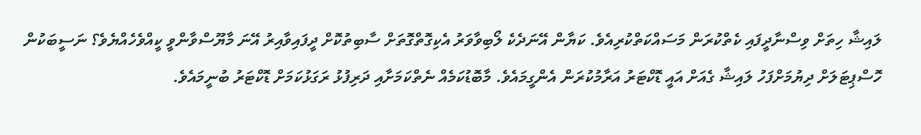ލައިޝާ ހިތަށް ވިސްނާދީފައި ކެތްކުރަން މަސައްކަތްކުރިއެވެ. ކަޔާން އޭނަދެކެ ލޯބިވާވަރު އެކިގޮތްގޮތަށް ސާބިތުކޮށް ދީފައިވާއިރު އޭނަ މާޔޫސްވާންވީ ކީއްވެހެއްޔެވެ؟ ނަސީބަކުން ހޮސްޕިޓަލަށް ދިޔުމަށްފަހު ލައިޝާ ގެއަށް އައީ ޑޮކްޓަރު އަރާމުކުރަން އެންގީމައެވެ. މާބޮޑުކަމެއް ނެތްކަމަށާއި ދަރިފުޅު ރަގަޅުކަމަށް ޑޮކްޓަރު ބުނީމައެވެ.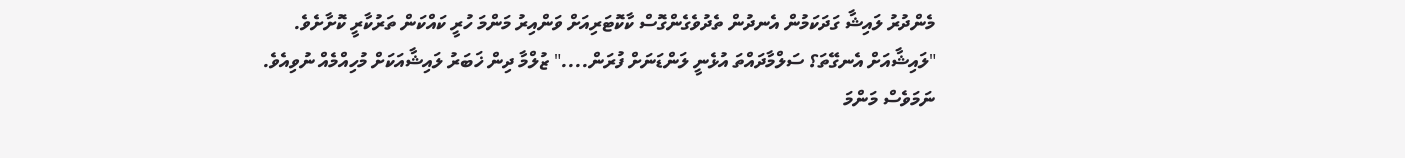މެންދުރު ލައިޝާ ގަދަކަމުން އެނދުން ތެދުވެގެންގޮސް ކާކޮޓަރިއަށް ވަންއިރު މަންމަ ހުރީ ކައްކަން ތަރުކާރީ ކޮށާށެވެ.
"ލައިޝާއަށް އެނގޭތަ؟ ސަލްމާދައްތަ އުޅެނީ ލަންޑަނަށް ފުރަން...." ޒުލްމާ ދިން ޚަބަރު ލައިޝާއަކަށް މުހިއްމެއް ނުވިއެވެ. ނަމަވެސް މަންމަ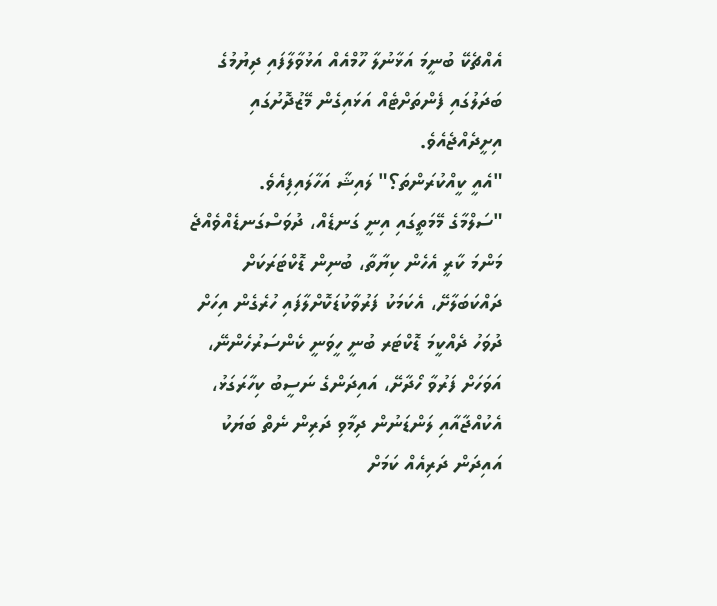އެއްޗެކޭ ބުނީމަ އަޅާނުލާ ހޫމްއެއް އަޅުވާލާފައި ދިޔުމުގެ ބަދަލުގައި ފެންތަށްޓެއް އަޅައިގެން މޭޒުދޮށުގައި އިށީދެއްޖެއެވެ.
"އެއީ ކީއްކުރަންތަ؟" ލައިޝާ އަހާލައިފިއެވެ.
"ސަލްމާގެ މޭމަތީގައި އިނީ ގަނޑެއް، ދުވަސްގަނޑެއްވެއްޖެ މަންމަ ކާރީ އެހެން ކިޔާތާ، ބުނިން ޑޮކްޓަރަކަށް ދައްކަބަލާށޭ، އެކަމަކު ފަރުވާކުޑަކޮށްލާފައި ހުރެގެން އިހަށް ދުވަހު ދެއްކީމަ ޑޮކްޓަރ ބުނީ ހީވަނީ ކެންސަރުހެންނޭ، އަވަހަށް ފަރުވާ ހޯދާށޭ، އައިދަންގެ ނަސީބު ކިހާރަގަޅު، އެކުއްޖާއާއި ލަންޑަނުން ދިމާވި ދަރިން ނެތް ބަޔަކު އައިދަން ދަރިއެއް ކަމަށް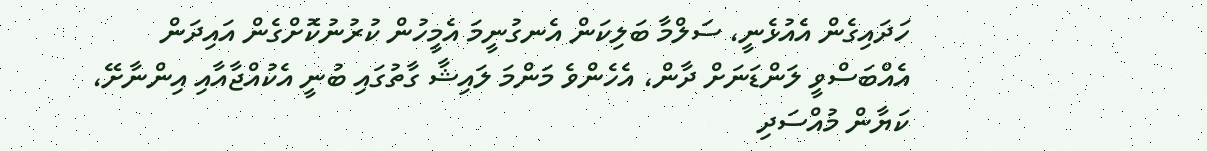ހަދައިގެން އެއުޅެނީ، ސަލްމާ ބަލިކަން އެނގުނީމަ އެމީހުން ކުރުނުކޮށްގެން އައިދަން އެއްބަސްވީ ލަންޑަނަށް ދާން، އެހެންވެ މަންމަ ލައިޝާ ގާތުގައި ބުނީ އެކުއްޖާއާއި އިންނާށޭ، ކަޔާން މުއްސަދި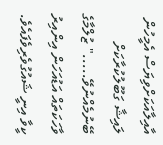އާއިލާއަކަށްވިޔަސް އެމީހުން ލައިޝާ ގަބޫލުކުރާކަށް ބޭނުމެއްނުވޭ....." ޒުލްމާގެ ވާހަކަތައް އަޑުއަހަން އިންއިރު ކީވާ އިނީ ޝައުގުވެރިވެފައެވެ.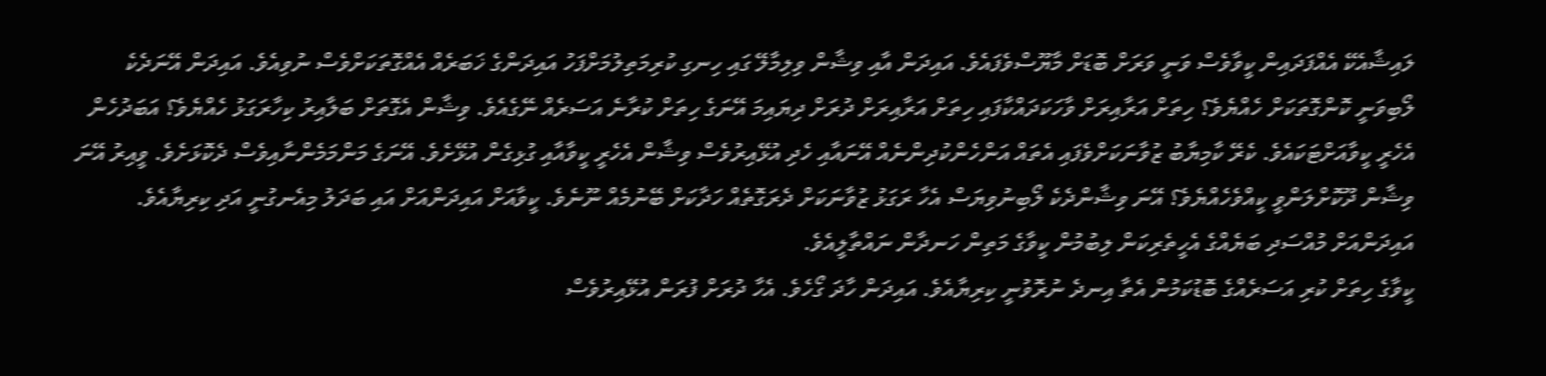ލައިޝާއެކޭ އެއްފަދައިން ކީވާވެސް ވަނީ ވަރަށް ބޮޑަށް މާޔޫސްވެފައެވެ. އައިދަން އާއި ވިޝާން ވިލިމާލޭ ގައި ހިނގި ކުރިމަތިލުމަށްފަހު އައިދަންގެ ޚަބަރެއް އެއްގޮތަކަށްވެސް ނުވިއެވެ. އައިދަން އޭނަދެކެ ލޯބިވަނީ ކޮންގޮތަކަށް ހެއްޔެވެ؟ ހިތަށް އަރާއިރަށް ވާހަކަދައްކާފައި ހިތަށް އަރާއިރަށް ދުރަށް ދިޔައިމަ އޭނަގެ ހިތަށް ކުރާނެ އަސަރެއް ނޭގެއެވެ. ވިޝާން އެގޮތަށް ބަލާއިރު ކިހާރަގަޅު ހެއްޔެވެ؟ އަބަދުހެން އެހެރީ ކީވާއަށްޓަކައެވެ. ކެރޭ ކާމިޔާބު ޒުވާނަކަށްވެފައި އެތައް އަންހެންކުދިންނެއް އޭނައާއި ހެދި އުޅޭއިރުވެސް ވިޝާން އެހެރީ ކީވާއާއި ގުޅިގެން އުޅޭށެވެ. އޭނަގެ މަންމަމެންނާއިވެސް ދެކޮޅަށެވެ. ވީއިރު އޭނަ ވިޝާން ދޫކޮށްލަންވީ ކީއްވެހެއްޔެވެ؟ އޭނަ ވިޝާންދެކެ ލޯބިނުވިޔަސް އެހާ ރަގަޅު ޒުވާނަކަށް ދެރަގޮތެއް ހަދާކަށް ބޭނުމެއް ނޫނެވެ. ކީވާއަށް އައިދަންއަށް އައި ބަދަލު މިއެނގުނީ އަދި ކިރިޔާއެވެ. އައިދަންއަށް މުއްސަދި ބަޔެއްގެ އެހީތެރިކަން ލިބުމުން ކީވާގެ މަތިން ހަނދާން ނައްތާލީއެވެ.
ކީވާގެ ހިތަށް ކުރި އަސަރެއްގެ ބޮޑުކަމުން އެތާ އިނދެ ނުރޮވުނީ ކިރިޔާއެވެ. އައިދަން ހާދަ ގޯހެވެ. އެހާ ދުރަށް ފުރަން އުޅޭއިރުވެސް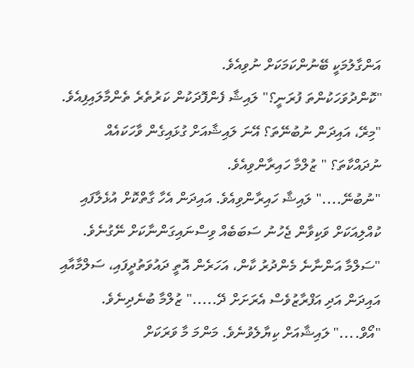އަންގާލުމަކީ ބޭނުންކަމަކަށް ނުވިއެވެ.
"ކޮންދުވަހަކުންތަ ފުރަނީ؟" ލައިޝާ ފެންފޮދަކުން ކަރުތެރެ ތެންމާލައިފިއެވެ.
"މިރޭ، އައިދަން ނުބުނޭތަ؟ އޭނަ ލައިޝާއަށް ގުޅައިގެން ވާހަކައެއް ނުދައްކާތަ؟ " ޒުލްމާ ހައިރާންވިއެވެ.
"ނުބުނޭ...." ލައިޝާ ހައިރާންވިއެވެ. އައިދަން އެހާ ގާތްކޮށް އުޅެލާފައި ކުއްލިއަކަށް ވަކިވާން ޖެހުނު ސަބަބެއް ވިސްނައިގަންނާކަށް ނޭގުނެވެ.
"ސަލްމާ އަންނާނެ މެންދުރު ކާން، އަހަރެން އޮތީ ދައުވަތުދީފައި، ސަލްމާއާއި އައިދަން އަދި އަފްރާޒުވެސް އެރަށަށް ދޭ....." ޒުލްމާ ބުނެދިނެވެ.
"އޯވް...." ލައިޝާއަށް ކިޔާލެވުނެވެ. މަންމަ މާ ވަރަކަށް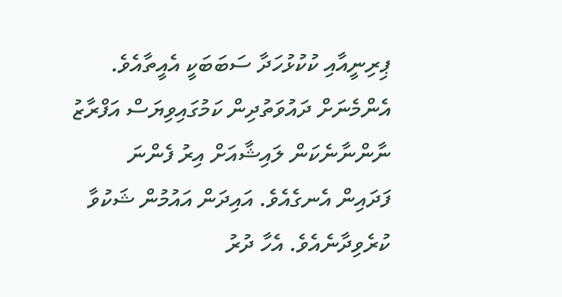ޕިރިނީއާއި ކުކުޅުހަދާ ސަބަބަކީ އެއީތާއެވެ. އެންމެނަށް ދައުވަތުދިން ކަމުގައިވިޔަސް އަފްރާޒު ނާންނާނެކަން ލައިޝާއަށް އިރު ފެންނަ ފަދައިން އެނގެއެވެ. އައިދަން އައުމުން ޝަކުވާ ކުރެވިދާނެއެވެ. އެހާ ދުރު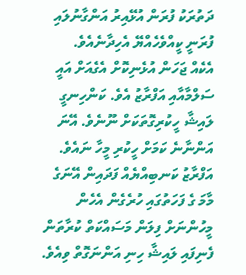ދަތުރަކު ފުރަން އުޅޭއިރު އަންގާނުލައި ފުރަނީ ކީއްވެހެއްޔޭ އެހިދާނެއެވެ.
އެކެއް ޖަހަން އުޅެނިކޮށް އެގެއަށް އައީ ސަލްމާއާއި އަފްރާޒު އެވެ. ކަންހިނގީ ލައިޝާ ހީކުރިގޮތަކަށް ނޫނެވެ. އޭނަ އަންނާނެ ކަމަށް ހީކުރި މީހާ ނައެވެ. އަފްރާޒު ކަނބިއްޔެއް ފަދައިން އޭނަގެ މާމަ ގެ ފަހަތުގައި ހުރެގެން އެހެން މީހުންނަށް ފިލަން މަސައްކަތް ކުރާތަން ފެނިފައި ލައިޝާ ހިނި އަންނަގޮތް ވިއެވެ.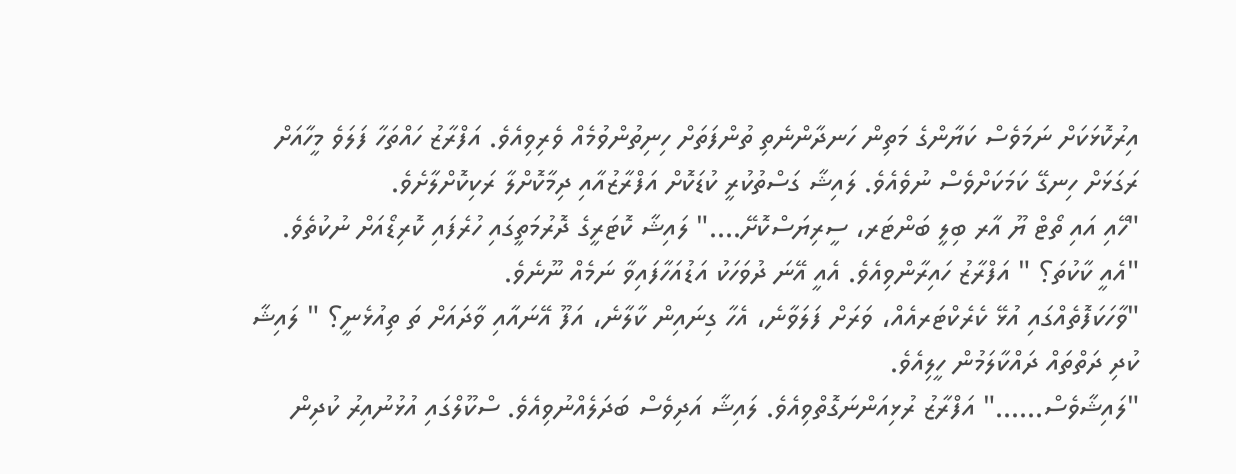އިރުކޮޅަކަށް ނަމަވެސް ކަޔާންގެ މަތިން ހަނދާންނެތި ތުންފަތަށް ހިނިތުންވުމެއް ވެރިވިއެވެ. އަފްރާޒު ހައްތަހާ ފަލަވެ މީހާއަށް ރަގަޅަށް ހިނގޭ ކަމަކަށްވެސް ނުވެއެވެ. ލައިޝާ ގަސްތުކުރީ ކުޑަކޮށް އަފްރާޒުއާއި ދިމާކޮށްލާ ރަކިކޮށްލާށެވެ.
"ހޭއި އައި ތޯޓް ޔޫ އާރ ބިލީ ބަންޓަރ، ސީރިޔަސްކޮށޭ...." ލައިޝާ ކޮޓަރީގެ ދޮރުމަތީގައި ހުރެފައި ކޮރިޑޯއަށް ނުކުތެވެ.
"އެއީ ކާކުތަ؟ " އަފްރާޒު ހައިރާންވިއެވެ. އެއީ އޭނަ ދުވަހަކު އަޑުއަހާފައިވާ ނަމެއް ނޫނެވެ.
"ވާހަކަފޮތެއްގައި އުޅޭ ކެރެކްޓަރއެއް، ވަރަށް ފަލަވާނެ، އެހާ ގިނައިން ކާލާނެ، އަފޫ އޭނައާއި ވާދައަށް ތަ ތިއުޅެނީ؟ " ލައިޝާ ކުދި ދަތްތައް ދައްކާލަމުން ހީލިއެވެ.
"ލައިޝާވެސް......" އަފްރާޒު ރުޅިއަންނަގޮތްވިއެވެ. ލައިޝާ އަދިވެސް ބަދަލެއްނުވިއެވެ. ސްކޫލްގައި އުޅުނުއިރު ކުދިން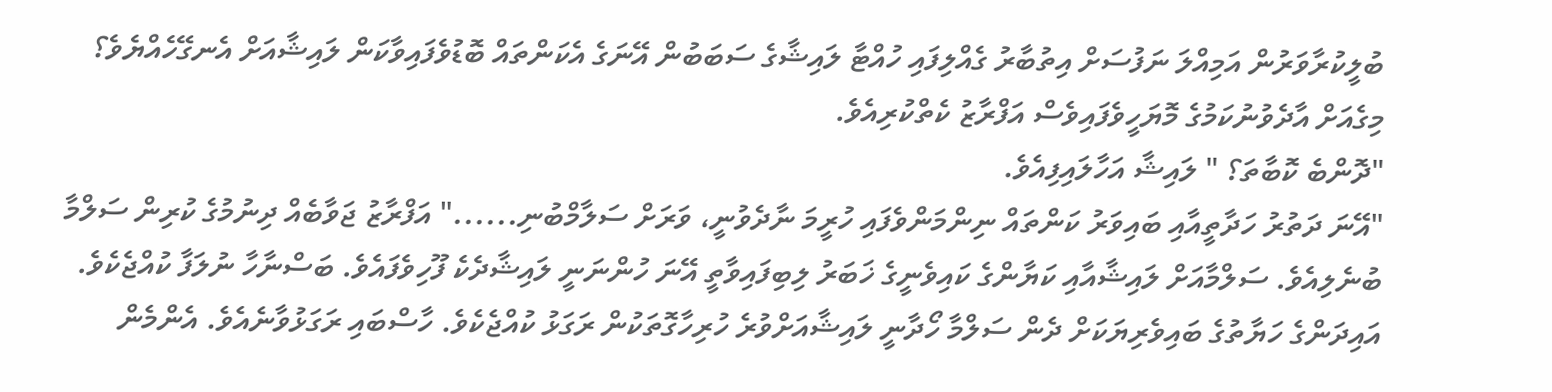ބުލީކުރާވަރުން އަމިއްލަ ނަފުސަށް އިތުބާރު ގެއްލިފައި ހުއްޓާ ލައިޝާގެ ސަބަބުން އޭނަގެ އެކަންތައް ބޮޑުވެފައިވާކަން ލައިޝާއަށް އެނގޭހެއްޔެވެ؟ މިގެއަށް އާދެވުނުކަމުގެ މޮޔަހީވެފައިވެސް އަފްރާޒު ކެތްކުރިއެވެ.
"ދޮންބެ ކޮބާތަ؟ " ލައިޝާ އަހާލައިފިއެވެ.
"އޭނަ ދަތުރު ހަދާތީއާއި ބައިވަރު ކަންތައް ނިންމަންވެފައި ހުރީމަ ނާދެވުނީ، ވަރަށް ސަލާމްބުނި......" އަފްރާޒު ޖަވާބެއް ދިނުމުގެ ކުރިން ސަލްމާ ބުނެލިއެވެ. ސަލްމާއަށް ލައިޝާއާއި ކަޔާންގެ ކައިވެނީގެ ޚަބަރު ލިބިފައިވާތީ އޭނަ ހުންނަނީ ލައިޝާދެކެ ފޫހިވެފައެވެ. ބަސްނާހާ ނުލަފާ ކުއްޖެކެވެ. އައިދަންގެ ހަޔާތުގެ ބައިވެރިޔަކަށް ދެން ސަލްމާ ހޯދާނީ ލައިޝާއަށްވުރެ ހުރިހާގޮތަކުން ރަގަޅު ކުއްޖެކެވެ. ހާސްބައި ރަގަޅުވާނެއެވެ. އެންމެން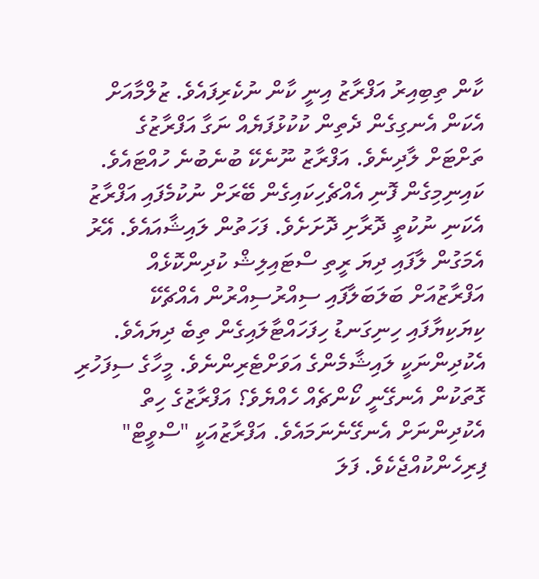ކާން ތިބިއިރު އަފްރާޒު އިނީ ކާން ނުކެރިފައެވެ. ޒުލްމާއަށް އެކަން އެނގިގެން ދެތިން ކުކުޅުފަޔެއް ނަގާ އަފްރާޒުގެ ތަށްޓަށް ލާދިނެވެ. އަފްރާޒު ނޫނެކޭ ބުނެބުނެ ހުއްޓައެވެ.
ކައިނިމިގެން ފޮނި އެއްޗެހިކައިގެން ބޭރަށް ނުކުމެފައި އަފްރާޒު އެކަނި ނުކުތީ ދޮރާށި ދޮށަށެވެ. ފަހަތުން ލައިޝާއައެވެ. އޭރު އެމަގުން ލާފައި ދިޔަ ރީތި ސްޓައިލިޝް ކުދިންކޮޅެއް އަފްރާޒުއަށް ބަލަބަލާފައި ސިއްރުސިއްރުން އެއްޗެކޭ ކިޔަކިޔާފައި ހިނިގަނޑު ހިފަހައްޓާލައިގެން ތިބެ ދިޔައެވެ. އެކުދިންނަކީ ލައިޝާމެންގެ އަވަށްޓެރިންނެވެ. މީހާގެ ސިފަހުރި ގޮތަކުން އެނގޭނީ ކޯންޗެއް ހެއްޔެވެ؟ އަފްރާޒުގެ ހިތް އެކުދިންނަށް އެނގޭނެނަމައެވެ. އަފްރާޒުއަކީ "ސްވީޓް" ފިރިހެންކުއްޖެކެވެ. ފަލަ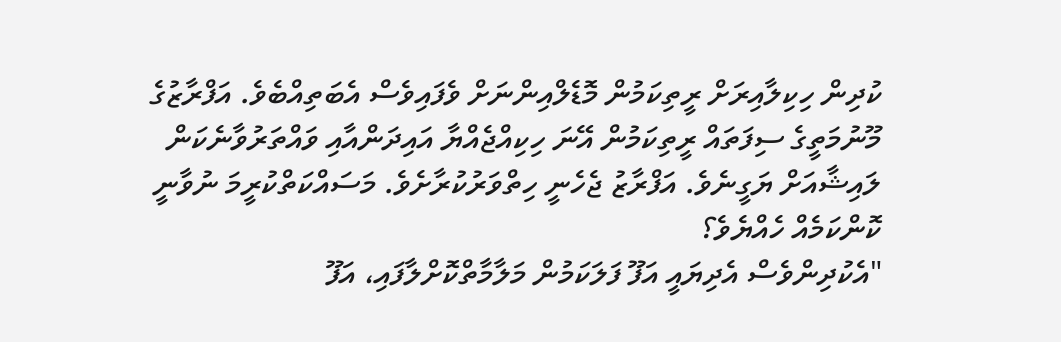ކުދިން ހިކިލާއިރަށް ރީތިކަމުން މޮޑެލްއިންނަށް ވެފައިވެސް އެބަތިއްބެވެ. އަފްރާޒުގެ މޫނުމަތީގެ ސިފަތައް ރީތިކަމުން އޭނަ ހިކިއްޖެއްޔާ އައިދަންއާއި ވައްތަރުވާނެކަން ލައިޝާއަށް ޔަގީނެވެ. އަފްރާޒު ޖެހެނީ ހިތްވަރުކުރާށެވެ. މަސައްކަތްކުރީމަ ނުވާނީ ކޮންކަމެއް ހެއްޔެވެ؟
"އެކުދިންވެސް އެދިޔައީ އަފޫ ފަލަކަމުން މަލާމާތްކޮށްލާފައި، އަފޫ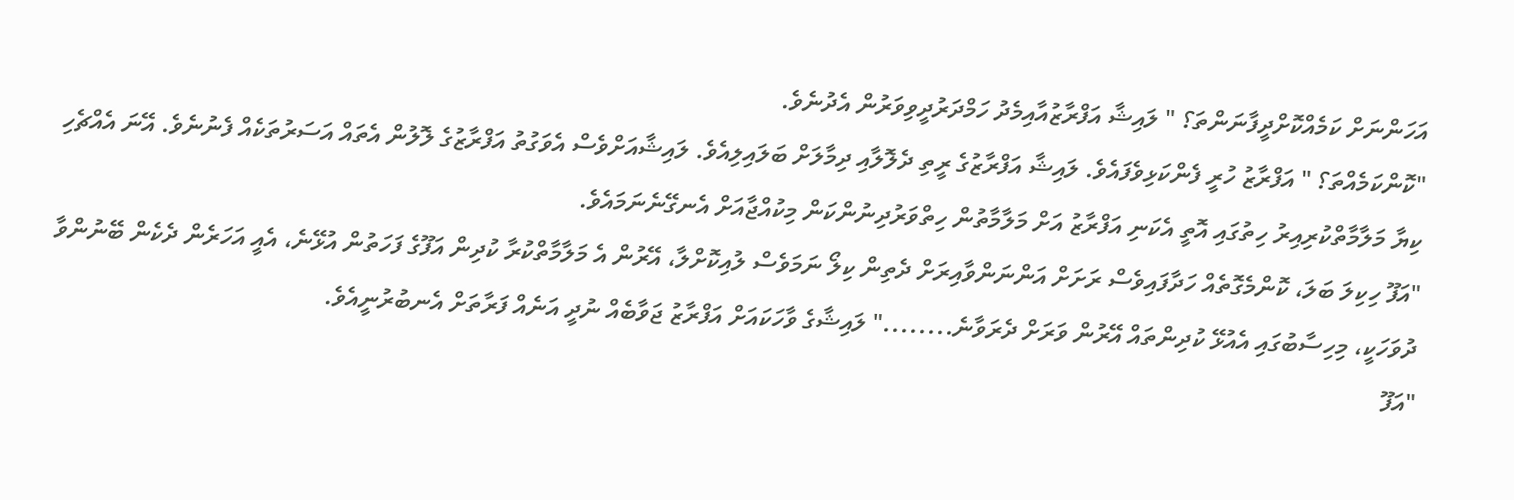އަހަންނަށް ކަމެއްކޮށްދީފާނަންތަ؟ " ލައިޝާ އަފްރާޒުއާއިމެދު ހަމްދަރުދީވިވަރުން އެދުނެވެ.
"ކޮންކަމެއްތަ؟ " އަފްރާޒު ހުރީ ފެންކަޅިވެފައެވެ. ލައިޝާ އަފްރާޒުގެ ރީތި ދެލޮލާއި ދިމާލަށް ބަލައިލިއެވެ. ލައިޝާއަށްވެސް އެވަގުތު އަފްރާޒުގެ ލޮލުން އެތައް އަސަރުތަކެއް ފެނުނެވެ. އޭނަ އެއްޗެހި ކިޔާ މަލާމާތްކުރިއިރު ހިތުގައި އޮތީ އެކަނި އަފްރާޒު އަށް މަލާމާތުން ހިތްވަރުދިނުންކަން މިކުއްޖާއަށް އެނގޭނެނަމައެވެ.
"އަފޫ ހިކިލަ ބަލަ، ކޮންމެގޮތެއް ހަދާފައިވެސް ރަށަށް އަންނަންވާއިރަށް ދެތިން ކިލޯ ނަމަވެސް ލުއިކޮށްލާ، އޭރުން އެ މަލާމާތްކުރާ ކުދިން އަފޫގެ ފަހަތުން އުޅޭނެ، އެއީ އަހަރެން ދެކެން ބޭނުންވާ ދުވަހަކީ، މިހިސާބުގައި އެއުޅޭ ކުދިންތައް އޭރުން ވަރަށް ދެރަވާނެ........" ލައިޝާގެ ވާހަކައަށް އަފްރާޒު ޖަވާބެއް ނުދީ އަނެއް ފަރާތަށް އެނބުރުނީއެވެ.
"އަފޫ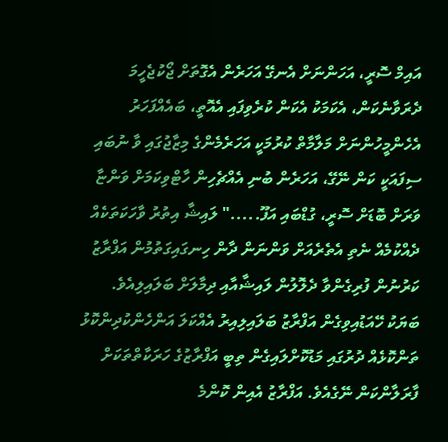އައިމް ސޮރީ، އަހަންނަށް އެނގޭ އަހަރެން އެގޮތަށް ޖޯކުޖެހީމަ ދެރަވާނެކަން، އެކަމަކު އެކަން ކުރެވިފައި އެއޮތީ، ބައެއްފަހަރު އެހެންމީހުންނަށް މަލާމާތް ކުރުމަކީ އަހަރެމެންގެ މިޒާޖުގައި ވާ ނުބައި ސިފައަކީ ކަން ނޭގޭ، އަހަރެން ބުނި އެއްޗެހިން ހާޓްވިކަމަށް ވަންޏާ ވަރަށް ބޮޑަށް ސޮރީ، ގުޑްބައި އަފޫ....." ލައިޝާ އިތުރު ވާހަކަތަކެއް ދެއްކުމެއް ނެތި އެތެރެއަށް ވަންނަން ދާން ހިނގައިގަތުމުން އަފްރާޒު ކަރުނުން ފުރިގެންވާ ދެލޮލުން ލައިޝާއާއި ދިމާލަށް ބަލައިލިއެވެ.
ބަޔަކު ހޭއަޑުއިވިގެން އަފްރާޒު ބަލައިލިއިރު އެއްކަލަ އަންހެންކުދިންކޮޅު ތަންކޮޅެއް ދުރުގައި މަޑުކޮށްލައިގެން ތިބީ އަފްރާޒުގެ ހަރަކާތްތަކަށް ފާރަލާންކަން ނޭގެއެވެ. އަފްރާޒު އެއިން ކޮންމެ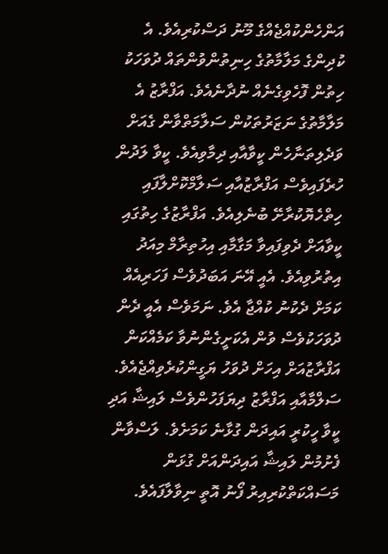އަންހެންކުއްޖެއްގެ މޫނު ދަސްކުރިއެވެ. އެ ކުދިންގެ މަލާމާތުގެ ހިނިތުންވުންތައް ދުވަހަކު ހިތުން ފޮހެވިގެނެއް ނުދާނެއެވެ. އަފްރާޒު އެ މަލާމާތުގެ ނަޒަރުތަކުން ސަލާމަތްވާން ގެއަށް ވަދެލިތަނާހެން ކީވާއާއި ދިމާވިއެވެ. ކީވާ ލަދުން ހުރެފައިވެސް އަފްރާޒުއާއި ސަލާމްކޮށްލާފައި ހިތްހެޔޮކުރާށޭ ބުނެލިއެވެ. އަފްރާޒުގެ ހިތުގައި ކީވާއަށް ދެވިފައިވާ މަގާމާއި އިހުތިރާމް މިއަދު އިތުރުވިއެވެ. އެއީ އޭނަ އަބަދުވެސް ފަހަރިއެއް ކަމަށް ދެކުނު ކުއްޖާ އެވެ. ނަމަވެސް އެއީ ދެން ދުވަހަކުވެސް ވުން އެކަށީގެންނުވާ ކަމެއްކަން އަފްރާޒުއަށް އިހަށް ދުވަހު ޔަގީންކުރެވިއްޖެއެވެ.
ސަލްމާއާއި އަފްރާޒު ދިޔަފަހުންވެސް ލައިޝާ އަދި ކީވާ ހީކުރީ އައިދަން ގުޅާނެ ކަމަށެވެ. ލަސްވާން ފެށުމުން ލައިޝާ އައިދަންއަށް ގުޅަން މަސައްކަތްކުރިއިރު ފޯނު އޮތީ ނިވާލާފައެވެ.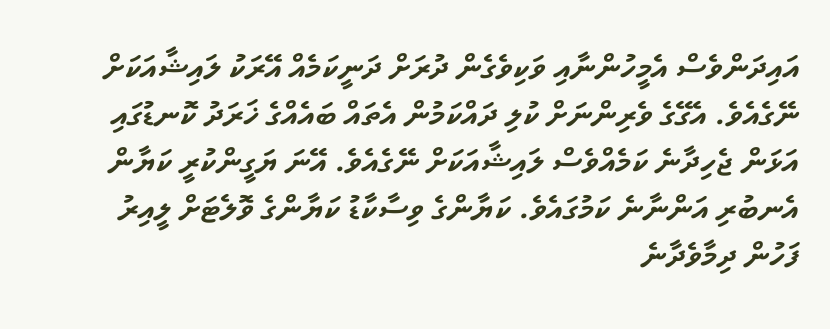އައިދަންވެސް އެމީހުންނާއި ވަކިވެގެން ދުރަށް ދަނީކަމެއް އޭރަކު ލައިޝާއަކަށް ނޭގެއެވެ. އެގޭގެ ވެރިންނަށް ކުލި ދައްކަމުން އެތައް ބައެއްގެ ޚަރަދު ކޮނޑުގައި އަޅަން ޖެހިދާނެ ކަމެއްވެސް ލައިޝާއަކަށް ނޭގެއެވެ. އޭނަ ޔަގީންކުރީ ކަޔާން އެނބުރި އަންނާނެ ކަމުގައެވެ. ކަޔާންގެ ވިސާކާޑު ކަޔާންގެ ވޮލެޓަށް ލީއިރު ފަހުން ދިމާވެދާނެ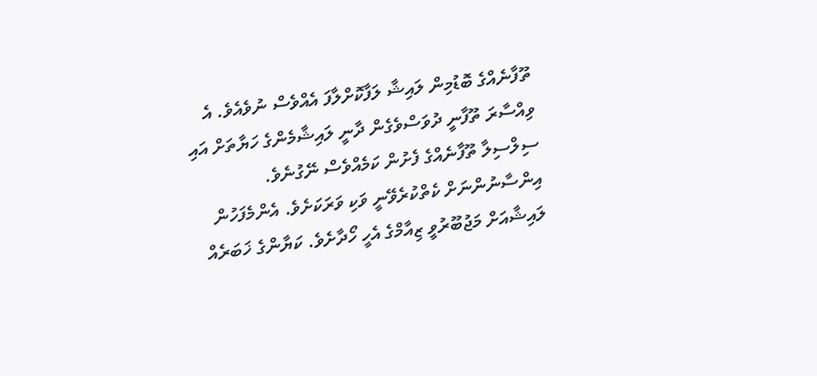ތޫފާނެއްގެ ބޮޑުމިން ލައިޝާ ލަފާކޮށްލާފަ އެއްވެސް ނުވެއެވެ. އެ ވިއްސާރަ ތޫފާނީ ދުވަސްވެގެން ދާނީ ލައިޝާމެންގެ ހަޔާތަށް އައި ސިލްސިލާ ތޫފާނެއްގެ ފެށުން ކަމެއްވެސް ނޭގުނެވެ.
އިންސާނުންނަށް ކެތްކުރެވޭނީ ވަކި ވަރަކަށެވެ. އެންމެފަހުން ލައިޝާއަށް މަޖުބޫރުވީ ޒިއާމްގެ އެހީ ހޯދާށެވެ. ކަޔާންގެ ޚަބަރެއް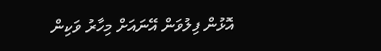އޮޅުން ފިލުވަން އޭނައަށް މިހާރު ވަކިން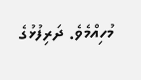މުހިއްމެވެ. ދަރިފުޅުގެ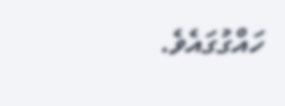ހައްގުގައެވެ.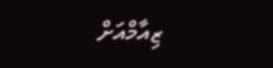ޒިއާމްއަށް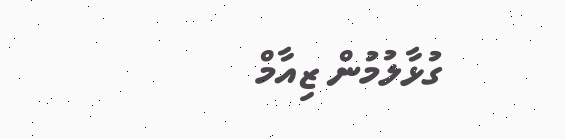ގުޅާލުމުން ޒިއާމް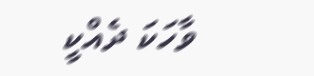ވާހަކަ ދެއްކީ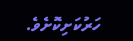ހަރުކަށިކޮށެވެ.